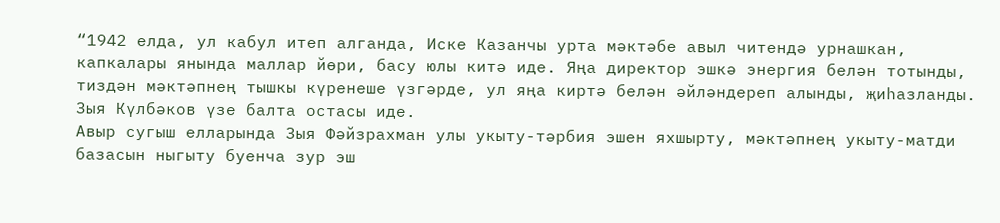“1942 елда, ул кабул итеп алганда, Иске Казанчы урта мәктәбе авыл читендә урнашкан, капкалары янында маллар йөри, басу юлы китә иде. Яңа директор эшкә энергия белән тотынды, тиздән мәктәпнең тышкы күренеше үзгәрде, ул яңа киртә белән әйләндереп алынды, җиһазланды. Зыя Күлбәков үзе балта остасы иде.
Авыр сугыш елларында Зыя Фәйзрахман улы укыту-тәрбия эшен яхшырту, мәктәпнең укыту-матди базасын ныгыту буенча зур эш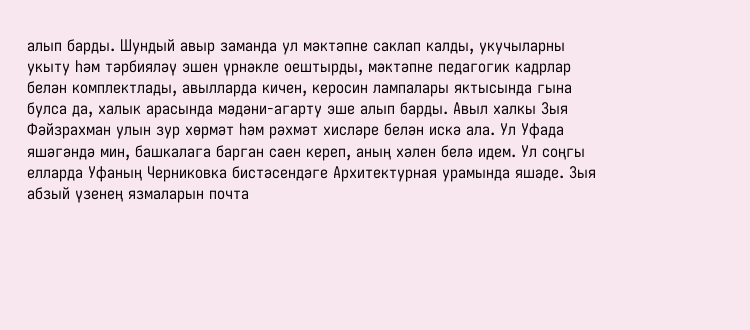алып барды. Шундый авыр заманда ул мәктәпне саклап калды, укучыларны укыту һәм тәрбияләү эшен үрнәкле оештырды, мәктәпне педагогик кадрлар белән комплектлады, авылларда кичен, керосин лампалары яктысында гына булса да, халык арасында мәдәни-агарту эше алып барды. Авыл халкы Зыя Фәйзрахман улын зур хөрмәт һәм рәхмәт хисләре белән искә ала. Ул Уфада яшәгәндә мин, башкалага барган саен кереп, аның хәлен белә идем. Ул соңгы елларда Уфаның Черниковка бистәсендәге Архитектурная урамында яшәде. Зыя абзый үзенең язмаларын почта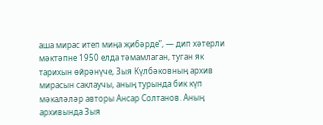аша мирас итеп миңа җибәрде”, — дип хәтерли мәктәпне 1950 елда тәмамлаган, туган як тарихын өйрәнүче, Зыя Күлбәковның архив мирасын саклаучы, аның турында бик күп мәкаләләр авторы Ансар Солтанов. Аның архивында Зыя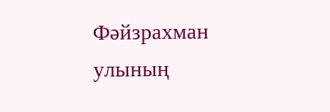Фәйзрахман улының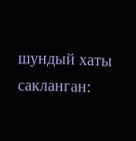шундый хаты сакланган: